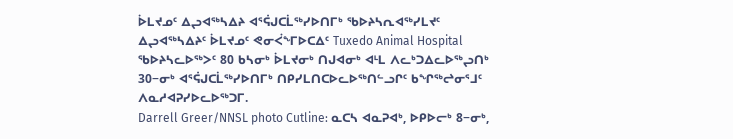ᐆᒪᔪᓄᑦ ᐃᖢᐊᖅᓴᐃᔨ ᐊᕐᕌᒍᑕᒫᖅᓯᐅᑎᒥᒃ ᖃᐅᔨᓴᕆᐊᖅᓯᒪᔪᑦ
ᐃᖢᐊᖅᓴᐃᔨᑦ ᐆᒪᔪᓄᑦ ᕙᓂᐹᖕᒥᐅᑕᐃᑦ Tuxedo Animal Hospital ᖃᐅᔨᓴᓚᐅᖅᐳᑦ 80 ᑲᓴᓂᒃ ᐆᒪᔪᓂᒃ ᑎᒍᐊᓂᒃ ᐊᒻᒪ ᐱᓚᒃᑐᐃᓚᐅᖅᖢᑎᒃ 30−ᓂᒃ ᐊᕐᕌᒍᑕᒫᖅᓯᐅᑎᒥᒃ ᑎᑭᓯᒪᑎᑕᐅᓚᐅᖅᑎᓪᓗᒋᑦ ᑲᖏᖅᖠᓂᕐᒧᑦ ᐱᓇᓱᐊᕈᓯᐅᓚᐅᖅᑐᒥ.
Darrell Greer/NNSL photo Cutline: ᓇᑕᓴ ᐊᓇᕈᐊᒃ, ᐅᑭᐅᓕᒃ 8−ᓂᒃ,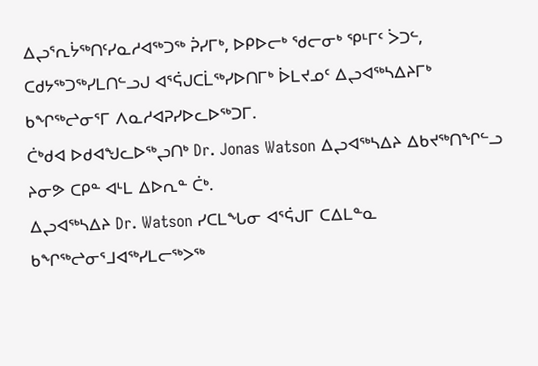ᐃᖢᕐᕆᔮᖅᑎᑦᓯᓇᓱᐊᖅᑐᖅ ᕉᓯᒥᒃ, ᐅᑭᐅᓕᒃ ᖁᓕᓂᒃ ᕿᒻᒥᑦ ᐴᑐᓪ, ᑕᑯᔭᖅᑐᖅᓯᒪᑎᓪᓗᒍ ᐊᕐᕌᒍᑕᒫᖅᓯᐅᑎᒥᒃ ᐆᒪᔪᓄᑦ ᐃᖢᐊᖅᓴᐃᔨᒥᒃ ᑲᖏᖅᖠᓂᕐᒥ ᐱᓇᓱᐊᕈᓯᐅᓚᐅᖅᑐᒥ.
ᑖᒃᑯᐊ ᐅᑯᐊᖑᓚᐅᖅᖢᑎᒃ Dr. Jonas Watson ᐃᖢᐊᖅᓴᐃᔨ ᐃᑲᔪᖅᑎᖏᓪᓗ ᔨᓂᕗ ᑕᑭᓐ ᐊᒻᒪ ᐃᐅᕆᓐ ᑖᒃ.
ᐃᖢᐊᖅᓴᐃᔨ Dr. Watson ᓯᑕᒪᖓᓂ ᐊᕐᕌᒍᒥ ᑕᐃᒪᓐᓇ ᑲᖏᖅᖠᓂᕐᒧᐊᖅᓯᒪᓕᖅᐳᖅ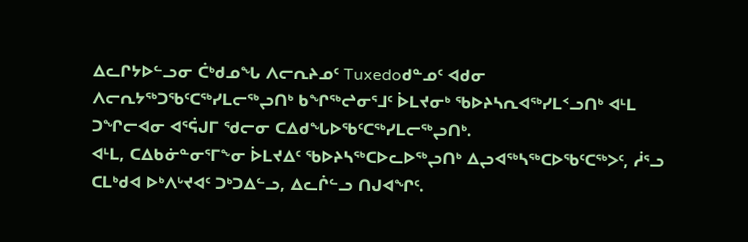ᐃᓚᒋᔭᐅᓪᓗᓂ ᑖᒃᑯᓄᖓ ᐱᓕᕆᔨᓄᑦ Tuxedoᑯᓐᓄᑦ ᐊᑯᓂ ᐱᓕᕆᔭᖅᑐᖃᑦᑕᖅᓯᒪᓕᖅᖢᑎᒃ ᑲᖏᖅᖠᓂᕐᒧᑦ ᐆᒪᔪᓂᒃ ᖃᐅᔨᓴᕆᐊᖅᓯᒪᑉᓗᑎᒃ ᐊᒻᒪ ᑐᖏᓕᐊᓂ ᐊᕐᕌᒍᒥ ᖁᓕᓂ ᑕᐃᑯᖓᐅᖃᑦᑕᖅᓯᒪᓕᖅᖢᑎᒃ.
ᐊᒻᒪ, ᑕᐃᑲᓃᓐᓂᕐᒥᖕᓂ ᐆᒪᔪᐃᑦ ᖃᐅᔨᓴᖅᑕᐅᓚᐅᖅᖢᑎᒃ ᐃᖢᐊᖅᓴᖅᑕᐅᖃᑦᑕᖅᐳᑦ, ᓲᕐᓗ ᑕᒪᒃᑯᐊ ᐅᒃᐱᒡᔪᐊᑦ ᑐᒃᑐᐃᓪᓗ, ᐃᓚᒌᓪᓗ ᑎᒍᐊᖏᑦ.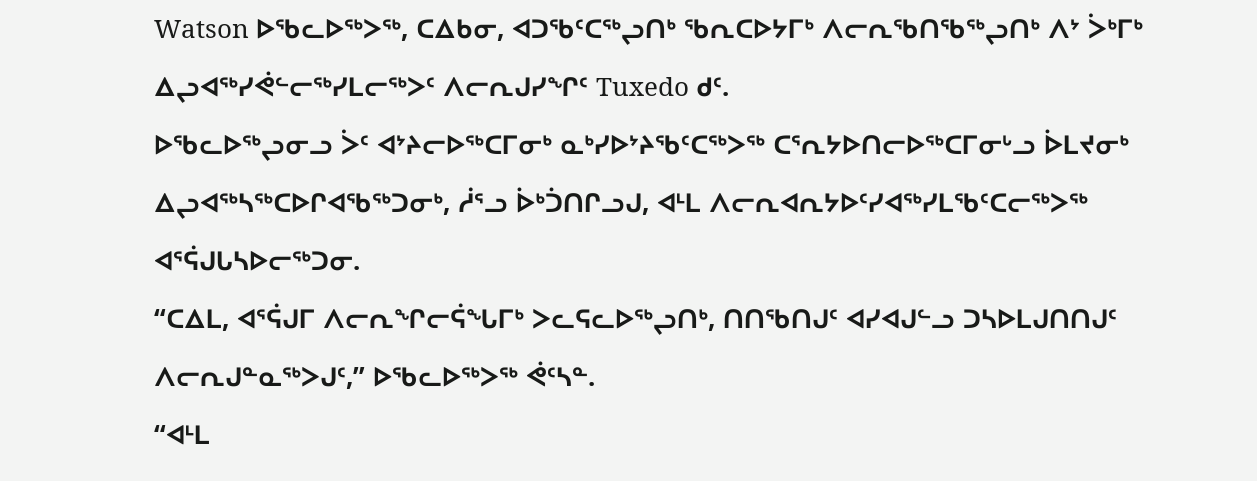Watson ᐅᖃᓚᐅᖅᐳᖅ, ᑕᐃᑲᓂ, ᐊᑐᖃᑦᑕᖅᖢᑎᒃ ᖃᕆᑕᐅᔭᒥᒃ ᐱᓕᕆᖃᑎᖃᖅᖢᑎᒃ ᐱᔾ ᐴᒃᒥᒃ ᐃᖢᐊᖅᓯᕚᓪᓕᖅᓯᒪᓕᖅᐳᑦ ᐱᓕᕆᒍᓯᖏᑦ Tuxedo ᑯᑦ.
ᐅᖃᓚᐅᖅᖢᓂᓗ ᐴᑦ ᐊᔾᔨᓕᐅᖅᑕᒥᓂᒃ ᓇᒃᓯᐅᔾᔨᖃᑦᑕᖅᐳᖅ ᑕᕐᕆᔭᐅᑎᓕᐅᖅᑕᒥᓂᒡᓗ ᐆᒪᔪᓂᒃ ᐃᖢᐊᖅᓴᖅᑕᐅᒋᐊᖃᖅᑐᓂᒃ, ᓲᕐᓗ ᐆᒃᑑᑎᒋᓗᒍ, ᐊᒻᒪ ᐱᓕᕆᐊᕆᔭᐅᑦᓯᐊᖅᓯᒪᖃᑦᑕᓕᖅᐳᖅ ᐊᕐᕌᒍᒐᓴᐅᓕᖅᑐᓂ.
“ᑕᐃᒪ, ᐊᕐᕌᒍᒥ ᐱᓕᕆᖏᓕᕌᖓᒥᒃ ᐳᓚᕋᓚᐅᖅᖢᑎᒃ, ᑎᑎᖃᑎᒍᑦ ᐊᓯᐊᒍᓪᓗ ᑐᓴᐅᒪᒍᑎᑎᒍᑦ ᐱᓕᕆᒍᓐᓇᖅᐳᒍᑦ,” ᐅᖃᓚᐅᖅᐳᖅ ᕚᑦᓴᓐ.
“ᐊᒻᒪ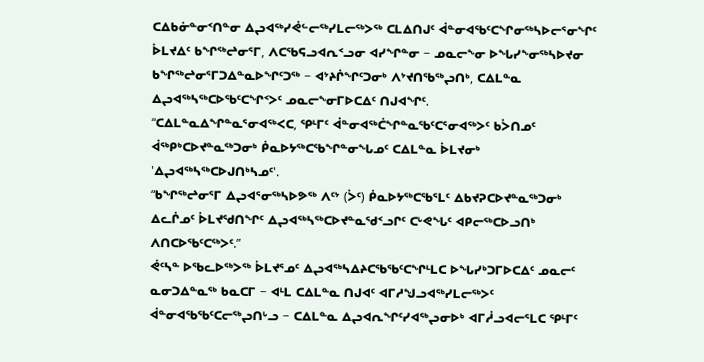ᑕᐃᑲᓃᓐᓂᑉᑎᓐᓂ ᐃᖢᐊᖅᓯᕚᓪᓕᖅᓯᒪᓕᖅᐳᖅ ᑕᒪᐃᑎᒍᑦ ᐋᓐᓂᐊᖃᑦᑕᖏᓂᖅᓴᐅᓕᕐᓂᖏᑦ ᐆᒪᔪᐃᑦ ᑲᖏᖅᖠᓂᕐᒥ, ᐱᑕᖃᕋᓗᐊᕆᑉᓗᓂ ᐊᓯᖏᓐᓂ − ᓄᓇᓕᖕᓂ ᐅᖓᓯᖕᓂᖅᓴᐅᔪᓂ ᑲᖏᖅᖠᓂᕐᒥᑐᐃᓐᓇᐅᖏᑦᑐᖅ − ᐊᔾᔨᒌᖏᑦᑐᓂᒃ ᐱᔾᔪᑎᖃᖅᖢᑎᒃ, ᑕᐃᒪᓐᓇ ᐃᖢᐊᖅᓴᖅᑕᐅᖃᑦᑕᖏᑉᐳᑦ ᓄᓇᓕᖕᓂᒥᐅᑕᐃᑦ ᑎᒍᐊᖏᑦ.
“ᑕᐃᒪᓐᓇᐃᖏᓐᓇᕐᓂᐊᖅᐸᑕ, ᕿᒻᒥᑦ ᐋᓐᓂᐊᖅᑖᖏᓐᓇᖃᑦᑕᕐᓂᐊᖅᐳᑦ ᑲᐴᑎᓄᑦ ᐋᖅᑭᒃᑕᐅᔪᓐᓇᖅᑐᓂᒃ ᑮᓇᐅᔭᖅᑕᖃᖏᓐᓂᖓᓄᑦ ᑕᐃᒪᓐᓇ ᐆᒪᔪᓂᒃ 'ᐃᖢᐊᖅᓴᖅᑕᐅᒍᑎᒃᓴᓄᑦ'.
“ᑲᖏᖅᖠᓂᕐᒥ ᐃᖢᐊᕐᓂᖅᓴᐅᕗᖅ ᐱᑦᔾ (ᐴᑦ) ᑮᓇᐅᔭᖅᑕᖃᕐᒪᑦ ᐃᑲᔪᕈᑕᐅᔪᓐᓇᖅᑐᓂᒃ ᐃᓚᒌᓄᑦ ᐆᒪᔪᖁᑎᖏᑦ ᐃᖢᐊᖅᓴᖅᑕᐅᔪᓐᓇᖁᑉᓗᒋᑦ ᑕᒡᕙᖓᑦ ᐊᑭᓕᖅᑕᐅᓗᑎᒃ ᐱᑎᑕᐅᖃᑦᑕᖅᐳᑦ.”
ᕚᑦᓴᓐ ᐅᖃᓚᐅᖅᐳᖅ ᐆᒪᔪᕐᓄᑦ ᐃᖢᐊᖅᓴᐃᔨᑕᖃᖃᑦᑕᖏᒻᒪᑕ ᐅᖓᓯᒃᑐᒥᐅᑕᐃᑦ ᓄᓇᓕᑦ ᓇᓂᑐᐃᓐᓇᖅ ᑲᓇᑕᒥ − ᐊᒻᒪ ᑕᐃᒪᓐᓇ ᑎᒍᐊᑦ ᐊᒥᓱᖑᓗᐊᖅᓯᒪᓕᖅᐳᑦ ᐋᓐᓂᐊᖃᖃᑦᑕᓕᖅᖢᑎᒡᓗ − ᑕᐃᒪᓐᓇ ᐃᖢᐊᕆᖏᑦᓯᐊᖅᖢᓂᐅᒃ ᐊᒥᓲᓗᐊᓕᕐᒪᑕ ᕿᒻᒥᑦ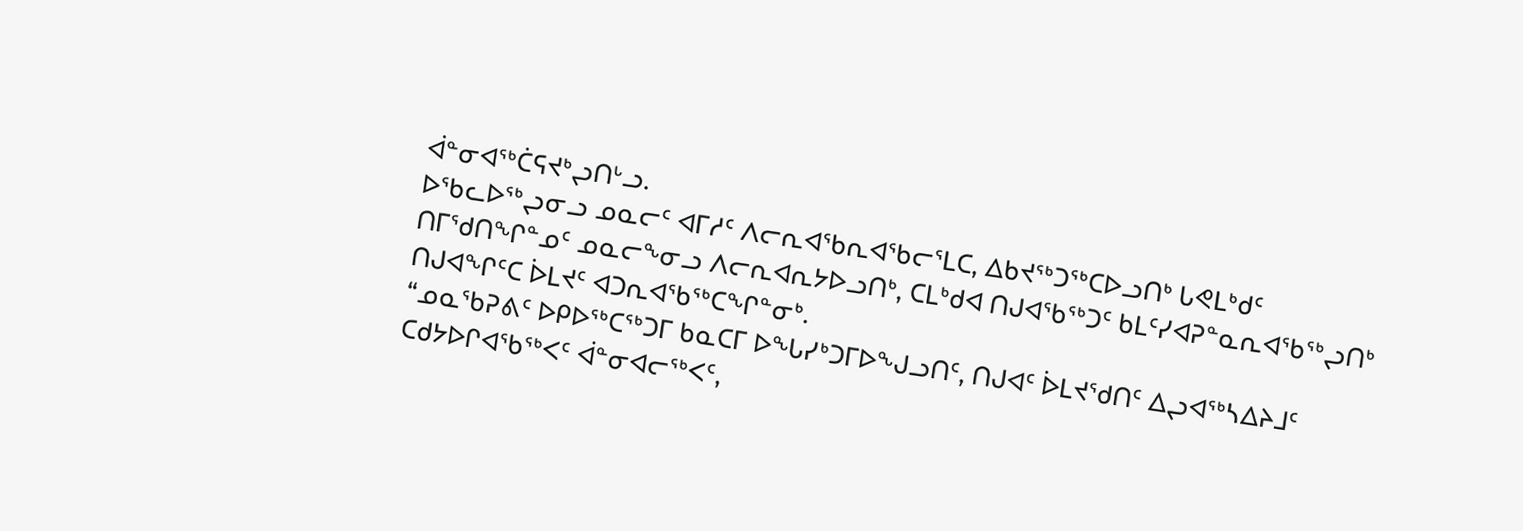ᐋᓐᓂᐊᖅᑖᕋᔪᒃᖢᑎᒡᓗ.
ᐅᖃᓚᐅᖅᖢᓂᓗ ᓄᓇᓕᑦ ᐊᒥᓱᑦ ᐱᓕᕆᐊᖃᕆᐊᖃᓕᕐᒪᑕ, ᐃᑲᔪᖅᑐᖅᑕᐅᓗᑎᒃ ᒐᕙᒪᒃᑯᑦ ᑎᒥᖁᑎᖏᓐᓄᑦ ᓄᓇᓕᖕᓂᓗ ᐱᓕᕆᐊᕆᔭᐅᓗᑎᒃ, ᑕᒪᒃᑯᐊ ᑎᒍᐊᖃᖅᑐᑦ ᑲᒪᑦᓯᐊᕈᓐᓇᕆᐊᖃᖅᖢᑎᒃ ᑎᒍᐊᖏᑦᑕ ᐆᒪᔪᑦ ᐊᑐᕆᐊᖃᖅᑕᖏᓐᓂᒃ.
“ᓄᓇᖃᕈᕕᑦ ᐅᑭᐅᖅᑕᖅᑐᒥ ᑲᓇᑕᒥ ᐅᖓᓯᒃᑐᒥᐅᖑᓗᑎᑦ, ᑎᒍᐊᑦ ᐆᒪᔪᖁᑎᑦ ᐃᖢᐊᖅᓴᐃᔨᒧᑦ ᑕᑯᔭᐅᒋᐊᖃᖅᐸᑦ ᐋᓐᓂᐊᓕᖅᐸᑦ,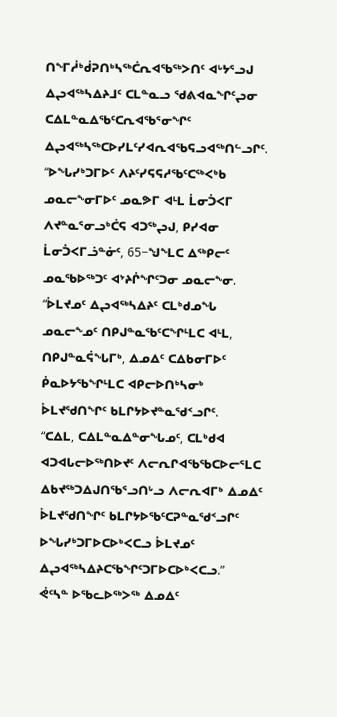ᑎᖕᒥᓲᒃᑰᕈᑎᒃᓴᖅᑖᕆᐊᖃᖅᐳᑎᑦ ᐊᒡᔭᕐᓗᒍ ᐃᖢᐊᖅᓴᐃᔨᒧᑦ ᑕᒪᓐᓇᓗ ᖁᕕᐊᓇᖏᑦᖢᓂ ᑕᐃᒪᓐᓇᐃᖃᑦᑕᕆᐊᖃᕐᓂᖏᑦ ᐃᖢᐊᖅᓴᖅᑕᐅᓯᒪᑦᓯᐊᕆᐊᖃᕋᓗᐊᖅᑎᓪᓗᒋᑦ.
“ᐅᖓᓯᒃᑐᒥᐅᑦ ᐱᔨᑦᓯᕋᕋᓱᖃᑦᑕᖅᐸᒃᑲ ᓄᓇᓕᖕᓂᒥᐅᑦ ᓄᓇᕗᒥ ᐊᒻᒪ ᒫᓂᑑᐸᒥ ᐱᔪᓐᓇᕐᓂᓗᒃᑖᕋ ᐊᑐᖅᖢᒍ, ᑭᓯᐊᓂ ᒫᓂᑑᐸᒥᓘᓐᓃᑦ, 65−ᖑᖕᒪᑕ ᐃᖅᑭᓕᑦ ᓄᓇᖃᐅᖅᑐᑦ ᐊᔾᔨᒌᖏᑦᑐᓂ ᓄᓇᓕᖕᓂ.
“ᐆᒪᔪᓄᑦ ᐃᖢᐊᖅᓴᐃᔨᑦ ᑕᒪᒃᑯᓄᖓ ᓄᓇᓕᖕᓄᑦ ᑎᑭᒍᓐᓇᖃᑦᑕᖏᒻᒪᑕ ᐊᒻᒪ, ᑎᑭᒍᓐᓇᕌᖓᒥᒃ, ᐃᓄᐃᑦ ᑕᐃᑲᓂᒥᐅᑦ ᑮᓇᐅᔭᖃᖏᒻᒪᑕ ᐊᑭᓕᐅᑎᒃᓴᓂᒃ ᐆᒪᔪᖁᑎᖏᑦ ᑲᒪᒋᔭᐅᔪᓐᓇᖁᑉᓗᒋᑦ.
“ᑕᐃᒪ, ᑕᐃᒪᓐᓇᐃᓐᓂᖓᓄᑦ, ᑕᒪᒃᑯᐊ ᐊᑐᐊᒐᓕᐅᖅᑎᐅᔪᑦ ᐱᓕᕆᒋᐊᖃᖃᑕᐅᓕᕐᒪᑕ ᐃᑲᔪᖅᑐᐃᒍᑎᖃᕐᓗᑎᒡᓗ ᐱᓕᕆᐊᒥᒃ ᐃᓄᐃᑦ ᐆᒪᔪᖁᑎᖏᑦ ᑲᒪᒋᔭᐅᖃᑦᑕᕈᓐᓇᖁᑉᓗᒋᑦ ᐅᖓᓯᒃᑐᒥᐅᑕᐅᒃᐸᑕᓗ ᐆᒪᔪᓄᑦ ᐃᖢᐊᖅᓴᐃᔨᑕᖃᖏᑦᑐᒥᐅᑕᐅᒃᐸᑕᓗ.”
ᕚᑦᓴᓐ ᐅᖃᓚᐅᖅᐳᖅ ᐃᓄᐃᑦ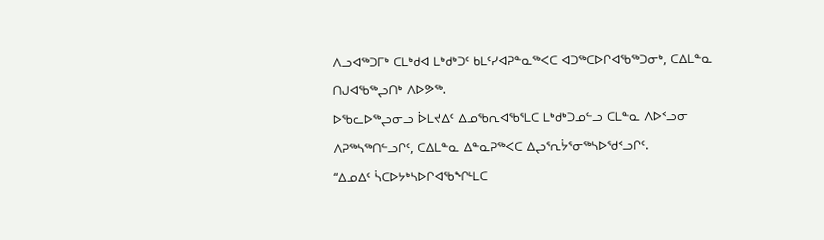ᐱᓗᐊᖅᑐᒥᒃ ᑕᒪᒃᑯᐊ ᒪᒃᑯᒃᑐᑦ ᑲᒪᑦᓯᐊᕈᓐᓇᖅᐸᑕ ᐊᑐᖅᑕᐅᒋᐊᖃᖅᑐᓂᒃ, ᑕᐃᒪᓐᓇ ᑎᒍᐊᖃᖅᖢᑎᒃ ᐱᐅᕗᖅ.
ᐅᖃᓚᐅᖅᖢᓂᓗ ᐆᒪᔪᐃᑦ ᐃᓄᖃᕆᐊᖃᕐᒪᑕ ᒪᒃᑯᒃᑐᓄᓪᓗ ᑕᒪᓐᓇ ᐱᐅᑉᓗᓂ ᐱᕈᖅᓴᖅᑎᓪᓗᒋᑦ, ᑕᐃᒪᓐᓇ ᐃᓐᓇᕈᖅᐸᑕ ᐃᖢᕐᕆᔮᕐᓂᖅᓴᐅᖁᑉᓗᒋᑦ.
“ᐃᓄᐃᑦ ᓵᑕᐅᔭᒃᓴᐅᒋᐊᖃᖏᒻᒪᑕ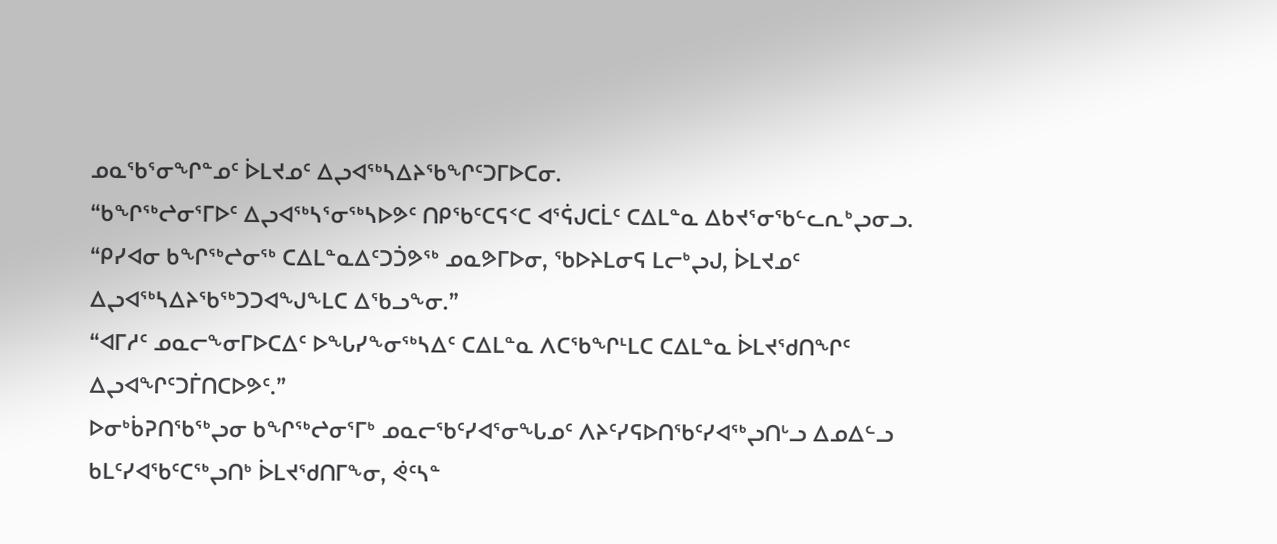ᓄᓇᖃᕐᓂᖏᓐᓄᑦ ᐆᒪᔪᓄᑦ ᐃᖢᐊᖅᓴᐃᔨᖃᖏᑦᑐᒥᐅᑕᓂ.
“ᑲᖏᖅᖠᓂᕐᒥᐅᑦ ᐃᖢᐊᖅᓴᕐᓂᖅᓴᐅᕗᑦ ᑎᑭᖃᑦᑕᕋᑉᑕ ᐊᕐᕌᒍᑕᒫᑦ ᑕᐃᒪᓐᓇ ᐃᑲᔪᕐᓂᖃᓪᓚᕆᒃᖢᓂᓗ.
“ᑭᓯᐊᓂ ᑲᖏᖅᖠᓂᖅ ᑕᐃᒪᓐᓇᐃᑦᑐᑑᕗᖅ ᓄᓇᕗᒥᐅᓂ, ᖃᐅᔨᒪᓂᕋ ᒪᓕᒃᖢᒍ, ᐆᒪᔪᓄᑦ ᐃᖢᐊᖅᓴᐃᔨᖃᖅᑐᑐᐊᖑᖕᒪᑕ ᐃᖃᓗᖕᓂ.”
“ᐊᒥᓱᑦ ᓄᓇᓕᖕᓂᒥᐅᑕᐃᑦ ᐅᖓᓯᖕᓂᖅᓴᐃᑦ ᑕᐃᒪᓐᓇ ᐱᑕᖃᖏᒻᒪᑕ ᑕᐃᒪᓐᓇ ᐆᒪᔪᖁᑎᖏᑦ ᐃᖢᐊᖏᑦᑐᒦᑎᑕᐅᕗᑦ.”
ᐅᓂᒃᑳᕈᑎᖃᖅᖢᓂ ᑲᖏᖅᖠᓂᕐᒥᒃ ᓄᓇᓕᖃᑦᓯᐊᕐᓂᖓᓄᑦ ᐱᔨᑦᓯᕋᐅᑎᖃᑦᓯᐊᖅᖢᑎᒡᓗ ᐃᓄᐃᓪᓗ ᑲᒪᑦᓯᐊᖃᑦᑕᖅᖢᑎᒃ ᐆᒪᔪᖁᑎᒥᖕᓂ, ᕚᑦᓴᓐ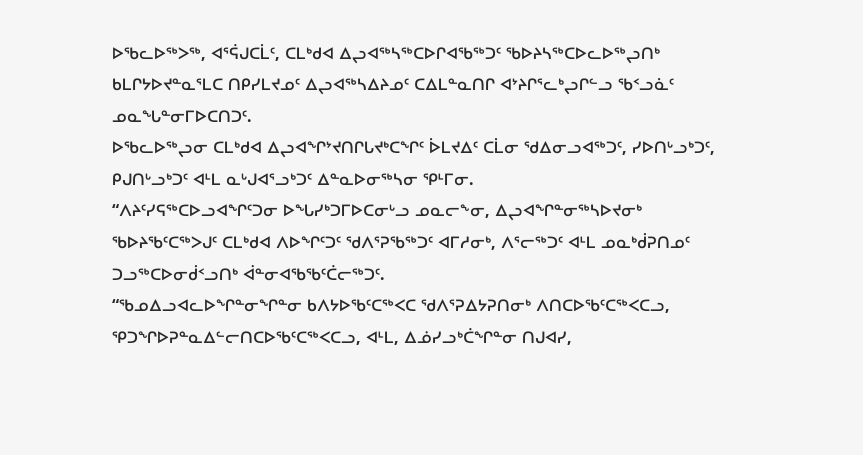ᐅᖃᓚᐅᖅᐳᖅ, ᐊᕐᕌᒍᑕᒫᑦ, ᑕᒪᒃᑯᐊ ᐃᖢᐊᖅᓴᖅᑕᐅᒋᐊᖃᖅᑐᑦ ᖃᐅᔨᓴᖅᑕᐅᓚᐅᖅᖢᑎᒃ ᑲᒪᒋᔭᐅᔪᓐᓇᕐᒪᑕ ᑎᑭᓯᒪᔪᓄᑦ ᐃᖢᐊᖅᓴᐃᔨᓄᑦ ᑕᐃᒪᓐᓇᑎᒋ ᐊᔾᔨᒋᕐᓚᒃᖢᒋᓪᓗ ᖃᑉᓗᓈᑦ ᓄᓇᖓᓐᓂᒥᐅᑕᑎᑐᑦ.
ᐅᖃᓚᐅᖅᖢᓂ ᑕᒪᒃᑯᐊ ᐃᖢᐊᖏᔾᔪᑎᒋᒐᔪᒃᑕᖏᑦ ᐆᒪᔪᐃᑦ ᑕᒫᓂ ᖁᐃᓂᓗᐊᖅᑐᑦ, ᓯᐅᑎᒡᓗᒃᑐᑦ, ᑭᒍᑎᒡᓗᒃᑐᑦ ᐊᒻᒪ ᓇᒡᒍᐊᕐᓗᒃᑐᑦ ᐃᓐᓇᐅᓂᖅᓴᓂ ᕿᒻᒥᓂ.
“ᐱᔨᑦᓯᕋᖅᑕᐅᓗᐊᖏᑦᑐᓂ ᐅᖓᓯᒃᑐᒥᐅᑕᓂᒡᓗ ᓄᓇᓕᖕᓂ, ᐃᖢᐊᖏᓐᓂᖅᓴᐅᔪᓂᒃ ᖃᐅᔨᖃᑦᑕᖅᐳᒍᑦ ᑕᒪᒃᑯᐊ ᐱᐅᖏᑦᑐᑦ ᖁᐱᕐᕈᖃᖅᑐᑦ ᐊᒥᓱᓂᒃ, ᐱᕐᓕᖅᑐᑦ ᐊᒻᒪ ᓄᓇᒃᑰᕈᑎᓄᑦ ᑐᓗᖅᑕᐅᓂᑰᑉᓗᑎᒃ ᐋᓐᓂᐊᖃᖃᑦᑖᓕᖅᑐᑦ.
“ᖃᓄᐃᓗᐊᓚᐅᖏᓐᓂᖏᓐᓂ ᑲᐱᔭᐅᖃᑦᑕᖅᐸᑕ ᖁᐱᕐᕈᐃᔭᕈᑎᓂᒃ ᐱᑎᑕᐅᖃᑦᑕᖅᐸᑕᓗ, ᕿᑐᖏᐅᕈᓐᓇᐃᓪᓕᑎᑕᐅᖃᑦᑕᖅᐸᑕᓗ, ᐊᒻᒪ, ᐃᓅᓯᓗᒃᑖᖏᓐᓂ ᑎᒍᐊᓯ,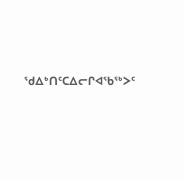ᖁᐃᒃᑎᑦᑕᐃᓕᒋᐊᖃᖅᐳᑦ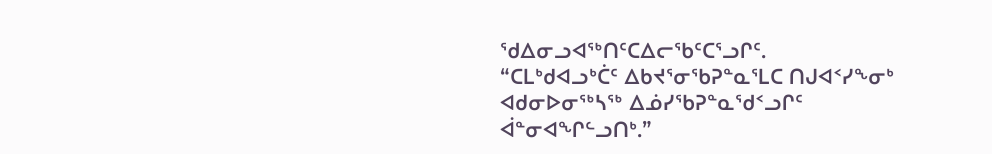ᖁᐃᓂᓗᐊᖅᑎᑦᑕᐃᓕᖃᑦᑕᕐᓗᒋᑦ.
“ᑕᒪᒃᑯᐊᓗᒃᑖᑦ ᐃᑲᔪᕐᓂᖃᕈᓐᓇᕐᒪᑕ ᑎᒍᐊᑉᓯᖕᓂᒃ ᐊᑯᓂᐅᓂᖅᓴᖅ ᐃᓅᓯᖃᕈᓐᓇᖁᑉᓗᒋᑦ ᐋᓐᓂᐊᖏᓪᓗᑎᒃ.”